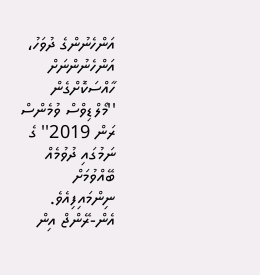އަންހެނުންގެ ދުވަހު، އަންހެނުންނަށް ހާއްސަކޮށްގެން ''މޯލްޑިވްސް ވުމެންސް ރަން 2019'' ގެ ނަމުގައި ދުވުމެއް ބޭއްވުމަށް ނިންމައިފިއެވެ.
އެން-ރޭންޖް އިން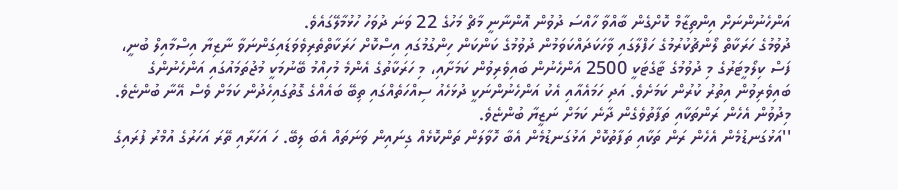އަންހެނުންނަށް އިންތިޒާމް ކޮށްގެން ބާއްވާ ހާއްސަ ދުވުން އޮންނާނީ މާޗް މަހުގެ 22 ވަނަ ދުވަހު ހުޅުމާލޭގައެވެ.
ދުވުމުގެ ހަރަކާތް ލޯންޗުކުރުމުގެ ހަފްލާގައި ވާހަކަދައްކަވަމުން ދުވުމުގެ ކަންކަން ހިންގުމުގައި އިސްކޮށް ހަރަކާތްތެރިވެވަޑައިގަންނަވާ ނާޒިޔާ އިސްމާއިލް ބުނީ، ފަސް ކިލޯމީޓަރުގެ މި ދުވުމުގެ ޓާގެޓަކީ 2500 އަންހެނުން ބައިވެރިވުން ކަމަށާއި، މި ހަރަކާތުގެ އެންމެ މުހިއްމު ބޭނުމަކީ މުޖުތަމައުގައި އަންހެނުންގެ ބައިވެރިވުން އިތުރު ކުރުން ކަމަށެވެ. އަދި ހަމައެއާއި އެކު އަންހެނުންނަކީ ދުޅަހެއު ސިއްހަތެއްގައި ތިބޭ ބައެއްގެ ގޮތުގައިހެދުން ކަމަށް ވެސް އޭނާ ބުންޏެވެ. މިދުވުން އެހެން ރަންތަކާއި ތަފާތުވެގެން ދާނެ ކަމަށް ނަޒީޔާ ބުންޏެވެ.
''އަޅުގަނޑުމެން އެހެން ރަން ތަކާއި ތަފާތުކޮށް އަޅުގަނޑުމެން އެބާ ހޮވާލަން ތަންކޮޅެއް ގިނައިން ވަނަތައް އެބަ ލިބޭ. ހަ އަހަރާއި ތޭރަ އަހަރުގެ އުމްރު ފުރައިގެ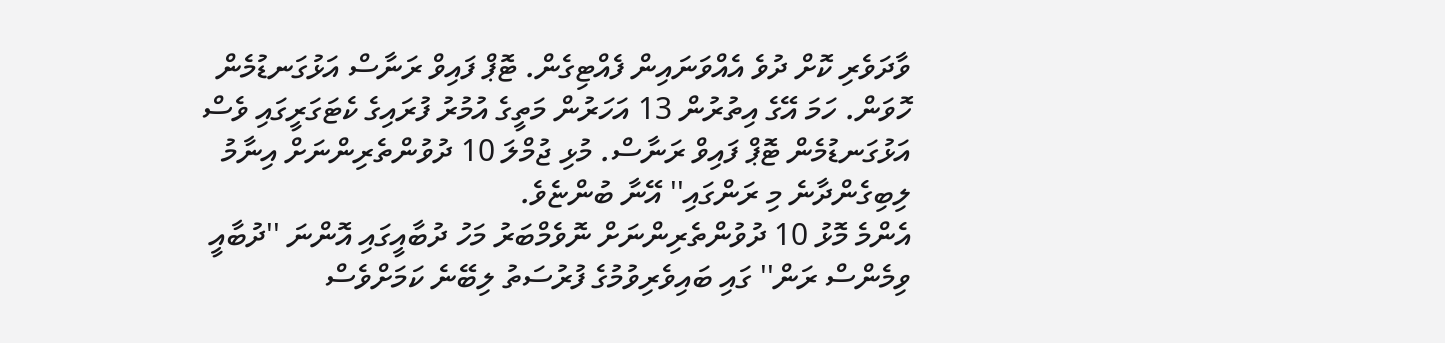ވާދަވެރި ކޮށް ދުވެ އެއްވަނައިން ފެއްޓިގެން. ޓޮޕް ފައިވް ރަނާސް އަޅުގަނޑުމެން ހޮވަން. ހަމަ އޭގެ އިތުރުން 13 އަހަރުން މަތީގެ އުމުރު ފުރައިގެ ކެޓަގަރީގައި ވެސް އަޅުގަނޑުމެން ޓޮޕް ފައިވް ރަނާސް. މުޅި ޖުމްލަ 10 ދުވުންތެރިންނަށް އިނާމު ލިބިގެންދާނެ މި ރަންގައި'' އޭނާ ބުންޏެވެ.
އެންމެ މޮޅު 10 ދުވުންތެރިންނަށް ނޮވެމްބަރު މަހު ދުބާއީގައި އޮންނަ ''ދުބާއީ ވިމެންސް ރަން'' ގައި ބައިވެރިވުމުގެ ފުރުސަތު ލިބޭނެ ކަމަށްވެސް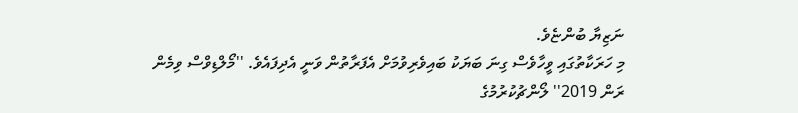ނަޒިޔާ ބުންޏެވެ.
މި ހަރަކާތުގައި ވީހާވެސް ގިނަ ބަޔަކު ބައިވެރިވުމަށް އެފަރާތުން ވަނީ އެދިފައެވެ. ''މޯލްޑިވްސް ވިމެން ރަން 2019'' ލޯންޗުކުރުމުގެ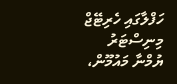ހަފްލާގައި ހެރިޓޭޖް މިނިސްޓަރު ޔުމްނާ މައުމޫން،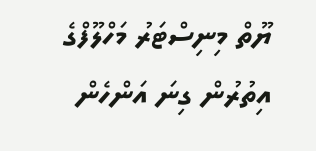ޔޫތް މިނިސްޓަރު މަހްލޫފްގެ އިތުރުން ގިނަ އަންހެން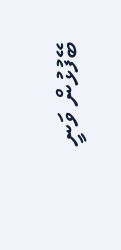ބޭފުޅުން ވަނީ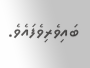ބައިވެރިވެފައެވެ.